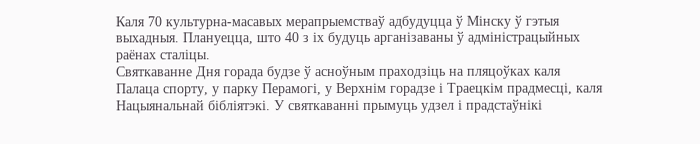Каля 70 культурна-масавых мерапрыемстваў адбудуцца ў Мінску ў гэтыя выхадныя. Плануецца, што 40 з іх будуць арганізаваны ў адміністрацыйных раёнах сталіцы.
Святкаванне Дня горада будзе ў асноўным праходзіць на пляцоўках каля Палаца спорту, у парку Перамогі, у Верхнім горадзе і Траецкім прадмесці, каля Нацыянальнай бібліятэкі. У святкаванні прымуць удзел і прадстаўнікі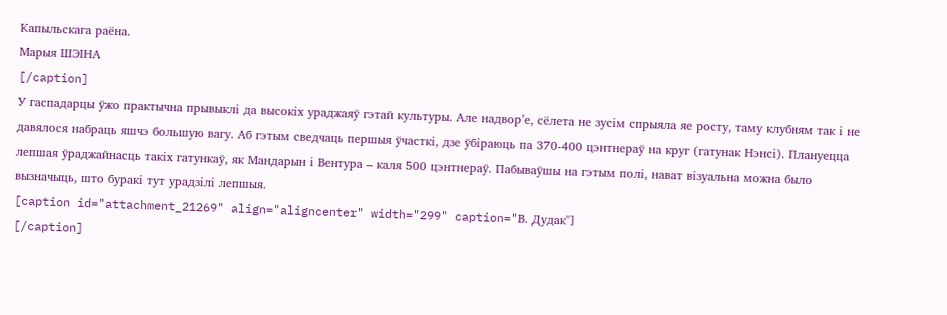Капыльскага раёна.
Марыя ШЭІНА
[/caption]
У гаспадарцы ўжо практычна прывыклі да высокіх ураджаяў гэтай культуры. Але надвор’е, сёлета не зусім спрыяла яе росту, таму клубням так і не давялося набраць яшчэ большую вагу. Аб гэтым сведчаць першыя ўчасткі, дзе ўбіраюць па 370-400 цэнтнераў на круг (гатунак Нэнсі). Плануецца лепшая ўраджайнасць такіх гатункаў, як Мандарын і Вентура – каля 500 цэнтнераў. Пабываўшы на гэтым полі, нават візуальна можна было вызначыць, што буракі тут урадзілі лепшыя.
[caption id="attachment_21269" align="aligncenter" width="299" caption="В. Дудак"]
[/caption]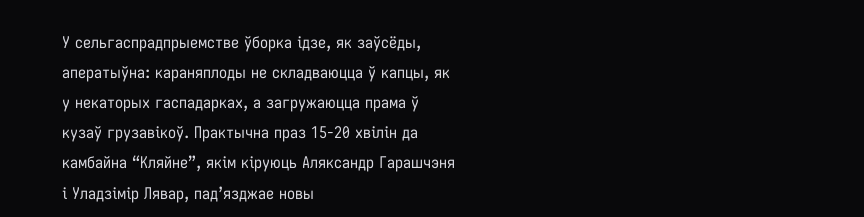У сельгаспрадпрыемстве ўборка ідзе, як заўсёды, аператыўна: караняплоды не складваюцца ў капцы, як у некаторых гаспадарках, а загружаюцца прама ў кузаў грузавікоў. Практычна праз 15-20 хвілін да камбайна “Кляйне”, якім кіруюць Аляксандр Гарашчэня і Уладзімір Лявар, пад’язджае новы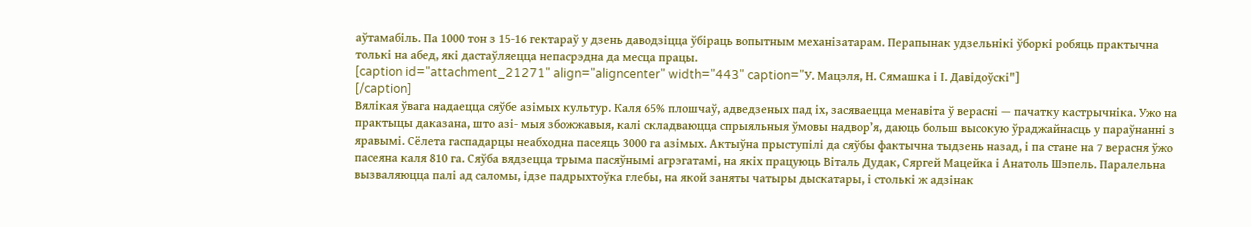аўтамабіль. Па 1000 тон з 15-16 гектараў у дзень даводзіцца ўбіраць вопытным механізатарам. Перапынак удзельнікі ўборкі робяць практычна толькі на абед, які дастаўляецца непасрэдна да месца працы.
[caption id="attachment_21271" align="aligncenter" width="443" caption="У. Мацэля, Н. Сямашка і І. Давідоўскі"]
[/caption]
Вялікая ўвага надаецца сяўбе азімых культур. Каля 65% плошчаў, адведзеных пад іх, засяваецца менавіта ў верасні — пачатку кастрычніка. Ужо на практыцы даказана, што азі- мыя збожжавыя, калі складваюцца спрыяльныя ўмовы надвор’я, даюць больш высокую ўраджайнасць у параўнанні з яравымі. Сёлета гаспадарцы неабходна пасеяць 3000 га азімых. Актыўна прыступілі да сяўбы фактычна тыдзень назад, і па стане на 7 верасня ўжо пасеяна каля 810 га. Сяўба вядзецца трыма пасяўнымі агрэгатамі, на якіх працуюць Віталь Дудак, Сяргей Мацейка і Анатоль Шэпель. Паралельна вызваляюцца палі ад саломы, ідзе падрыхтоўка глебы, на якой заняты чатыры дыскатары, і столькі ж адзінак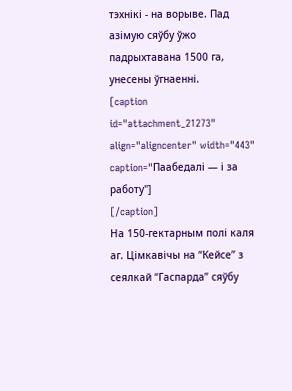тэхнікі - на ворыве. Пад азімую сяўбу ўжо падрыхтавана 1500 га, унесены ўгнаенні.
[caption id="attachment_21273" align="aligncenter" width="443" caption="Паабедалі — і за работу"]
[/caption]
На 150-гектарным полі каля аг. Цімкавічы на “Кейсе” з сеялкай “Гаспарда” сяўбу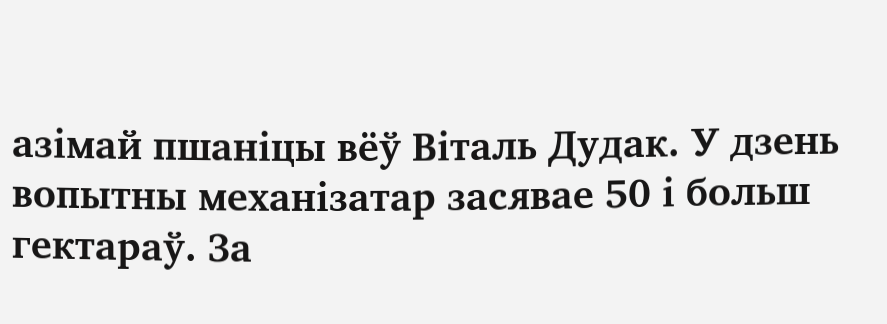азімай пшаніцы вёў Віталь Дудак. У дзень вопытны механізатар засявае 50 і больш гектараў. За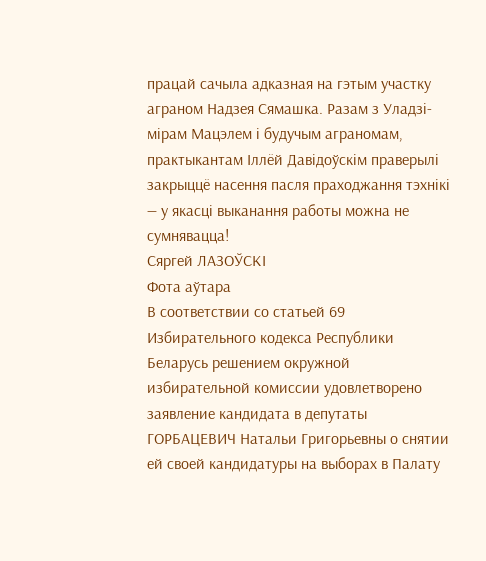працай сачыла адказная на гэтым участку аграном Надзея Сямашка. Разам з Уладзі- мірам Мацэлем і будучым аграномам, практыкантам Іллёй Давідоўскім праверылі закрыццё насення пасля праходжання тэхнікі — у якасці выканання работы можна не сумнявацца!
Сяргей ЛАЗОЎСКІ
Фота аўтара
В соответствии со статьей 69 Избирательного кодекса Республики Беларусь решением окружной избирательной комиссии удовлетворено заявление кандидата в депутаты ГОРБАЦЕВИЧ Натальи Григорьевны о снятии ей своей кандидатуры на выборах в Палату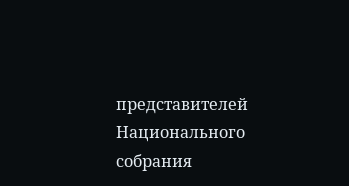представителей Национального собрания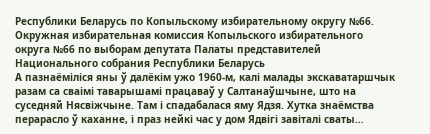Республики Беларусь по Копыльскому избирательному округу №66.
Окружная избирательная комиссия Копыльского избирательного округа №66 по выборам депутата Палаты представителей Национального собрания Республики Беларусь
А пазнаёміліся яны ў далёкім ужо 1960-м, калі малады экскаватаршчык разам са сваімі таварышамі працаваў у Салтанаўшчыне, што на суседняй Нясвіжчыне. Там і спадабалася яму Ядзя. Хутка знаёмства перарасло ў каханне, і праз нейкі час у дом Ядвігі завіталі сваты…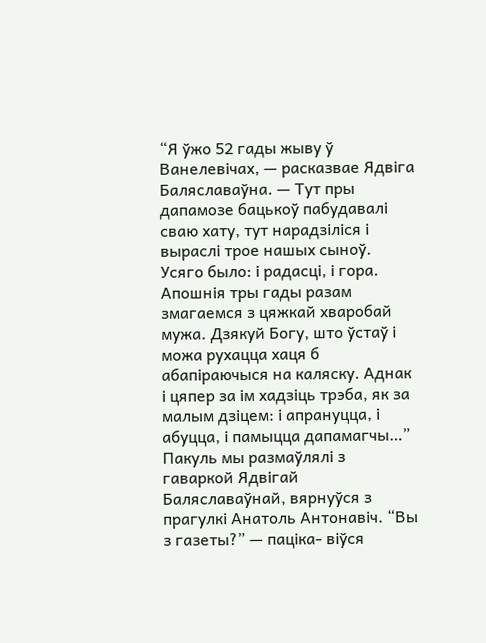“Я ўжо 52 гады жыву ў Ванелевічах, — расказвае Ядвіга Баляславаўна. — Тут пры дапамозе бацькоў пабудавалі сваю хату, тут нарадзіліся і выраслі трое нашых сыноў. Усяго было: і радасці, і гора. Апошнія тры гады разам змагаемся з цяжкай хваробай мужа. Дзякуй Богу, што ўстаў і можа рухацца хаця б абапіраючыся на каляску. Аднак і цяпер за ім хадзіць трэба, як за малым дзіцем: і апрануцца, і абуцца, і памыцца дапамагчы…”
Пакуль мы размаўлялі з гаваркой Ядвігай Баляславаўнай, вярнуўся з прагулкі Анатоль Антонавіч. “Вы з газеты?” — паціка- віўся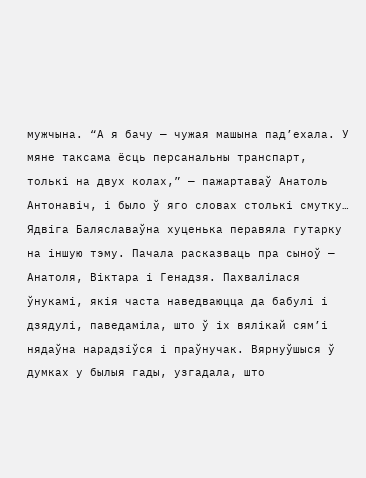мужчына. “А я бачу — чужая машына пад’ехала. У мяне таксама ёсць персанальны транспарт, толькі на двух колах,” — пажартаваў Анатоль Антонавіч, і было ў яго словах столькі смутку…
Ядвіга Баляславаўна хуценька перавяла гутарку на іншую тэму. Пачала расказваць пра сыноў — Анатоля, Віктара і Генадзя. Пахвалілася ўнукамі, якія часта наведваюцца да бабулі і дзядулі, паведаміла, што ў іх вялікай сям’і нядаўна нарадзіўся і праўнучак. Вярнуўшыся ў думках у былыя гады, узгадала, што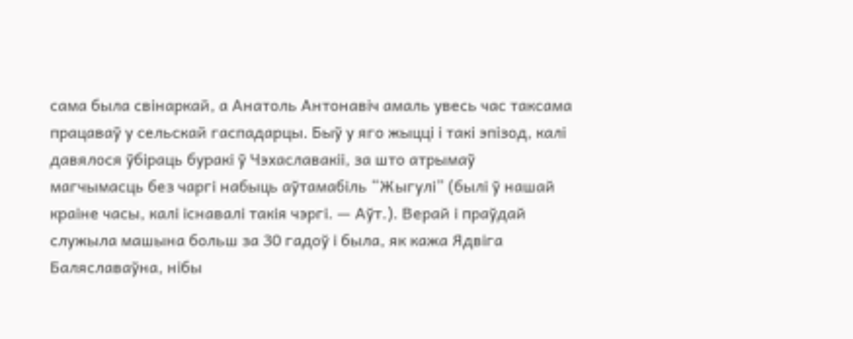сама была свінаркай, а Анатоль Антонавіч амаль увесь час таксама працаваў у сельскай гаспадарцы. Быў у яго жыцці і такі эпізод, калі давялося ўбіраць буракі ў Чэхаславакіі, за што атрымаў магчымасць без чаргі набыць аўтамабіль “Жыгулі” (былі ў нашай краіне часы, калі існавалі такія чэргі. — Аўт.). Верай і праўдай служыла машына больш за 30 гадоў і была, як кажа Ядвіга Баляславаўна, нібы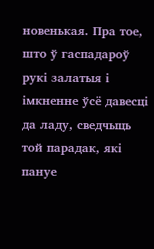новенькая. Пра тое, што ў гаспадароў рукі залатыя і імкненне ўсё давесці да ладу, сведчыць той парадак, які пануе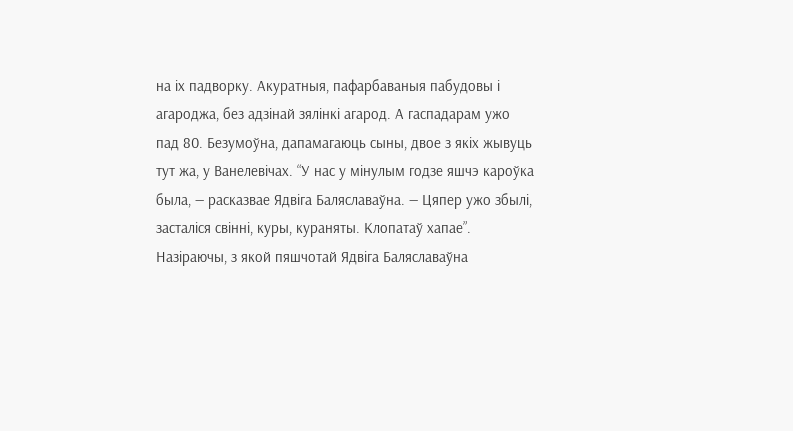на іх падворку. Акуратныя, пафарбаваныя пабудовы і агароджа, без адзінай зялінкі агарод. А гаспадарам ужо пад 80. Безумоўна, дапамагаюць сыны, двое з якіх жывуць тут жа, у Ванелевічах. “У нас у мінулым годзе яшчэ кароўка была, — расказвае Ядвіга Баляславаўна. — Цяпер ужо збылі, засталіся свінні, куры, кураняты. Клопатаў хапае”.
Назіраючы, з якой пяшчотай Ядвіга Баляславаўна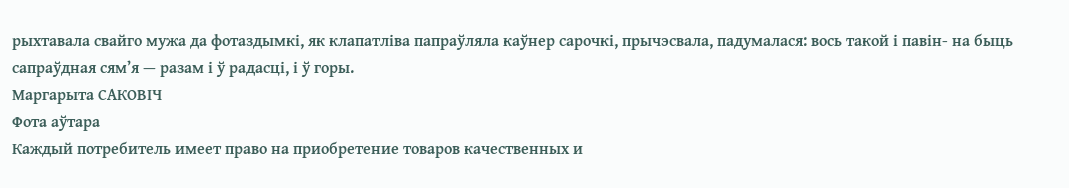рыхтавала свайго мужа да фотаздымкі, як клапатліва папраўляла каўнер сарочкі, прычэсвала, падумалася: вось такой і павін- на быць сапраўдная сям’я — разам і ў радасці, і ў горы.
Маргарыта САКОВІЧ
Фота аўтара
Каждый потребитель имеет право на приобретение товаров качественных и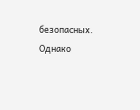безопасных. Однако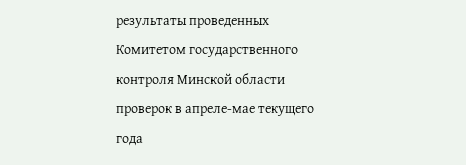результаты проведенных Комитетом государственного контроля Минской области проверок в апреле-мае текущего года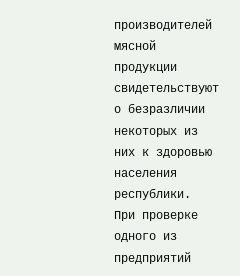производителей мясной продукции свидетельствуют о безразличии некоторых из них к здоровью населения республики.
При проверке одного из предприятий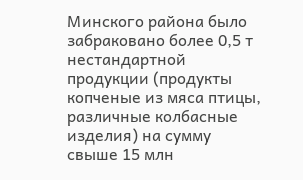Минского района было забраковано более 0,5 т нестандартной продукции (продукты копченые из мяса птицы, различные колбасные изделия) на сумму свыше 15 млн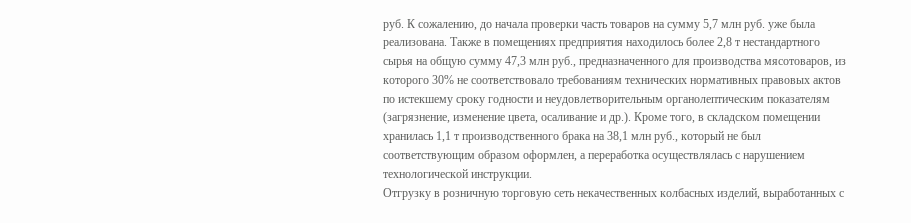руб. К сожалению, до начала проверки часть товаров на сумму 5,7 млн руб. уже была реализована. Также в помещениях предприятия находилось более 2,8 т нестандартного сырья на общую сумму 47,3 млн руб., предназначенного для производства мясотоваров, из которого 30% не соответствовало требованиям технических нормативных правовых актов по истекшему сроку годности и неудовлетворительным органолептическим показателям (загрязнение, изменение цвета, осаливание и др.). Кроме того, в складском помещении хранилась 1,1 т производственного брака на 38,1 млн руб., который не был соответствующим образом оформлен, а переработка осуществлялась с нарушением технологической инструкции.
Отгрузку в розничную торговую сеть некачественных колбасных изделий, выработанных с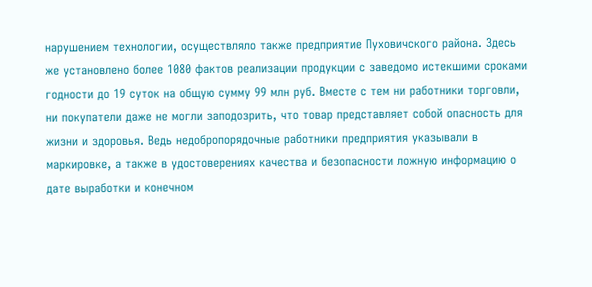нарушением технологии, осуществляло также предприятие Пуховичского района. Здесь же установлено более 1080 фактов реализации продукции с заведомо истекшими сроками годности до 19 суток на общую сумму 99 млн руб. Вместе с тем ни работники торговли, ни покупатели даже не могли заподозрить, что товар представляет собой опасность для жизни и здоровья. Ведь недобропорядочные работники предприятия указывали в маркировке, а также в удостоверениях качества и безопасности ложную информацию о дате выработки и конечном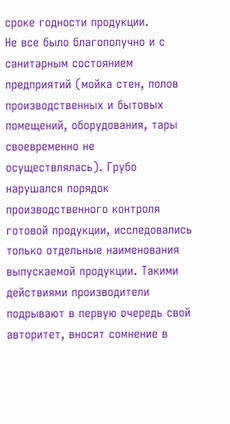сроке годности продукции.
Не все было благополучно и с санитарным состоянием предприятий (мойка стен, полов производственных и бытовых помещений, оборудования, тары своевременно не осуществлялась). Грубо нарушался порядок производственного контроля готовой продукции, исследовались только отдельные наименования выпускаемой продукции. Такими действиями производители подрывают в первую очередь свой авторитет, вносят сомнение в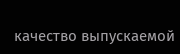качество выпускаемой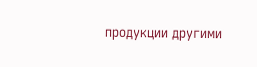продукции другими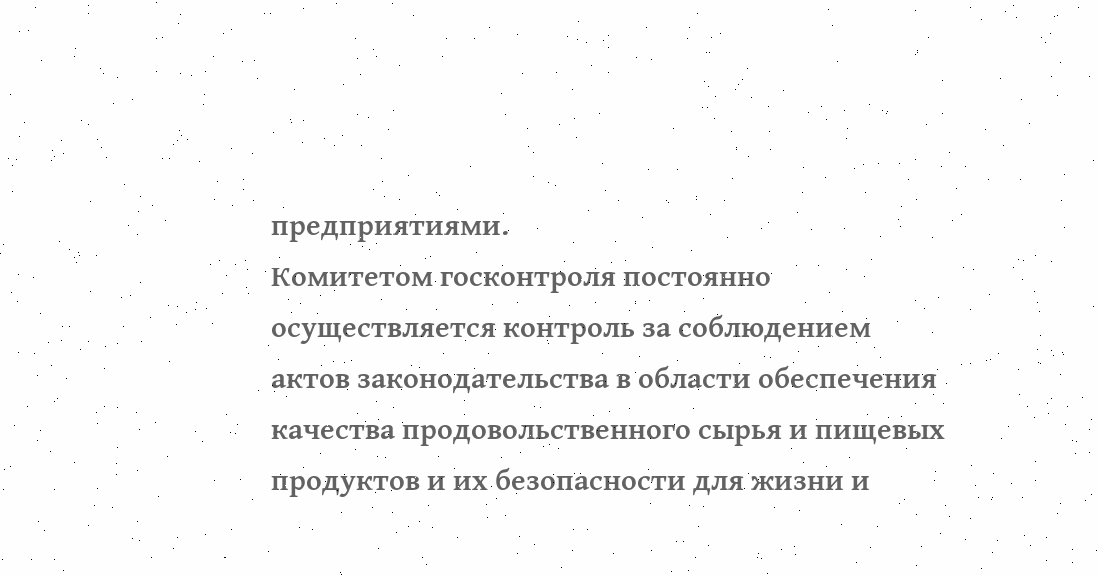предприятиями.
Комитетом госконтроля постоянно осуществляется контроль за соблюдением актов законодательства в области обеспечения качества продовольственного сырья и пищевых продуктов и их безопасности для жизни и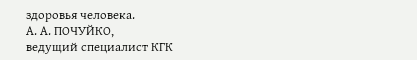здоровья человека.
А. А. ПОЧУЙКО,
ведущий специалист КГК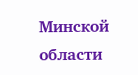Минской области